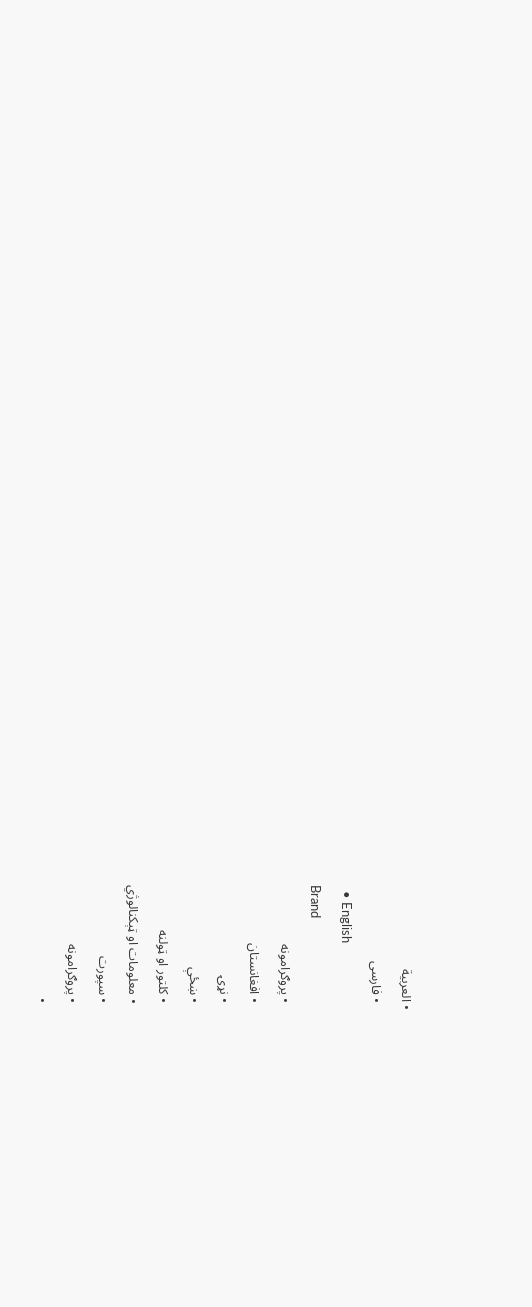• العربية
  • فارسی
  • English
Brand
  • پروګرامونه
  • افغانستان
  • نړۍ
  • ښځې
  • کلتور او ټولنه
  • معلومات او ټېکنالوژي
  • سپورت
  • پروګرامونه
  •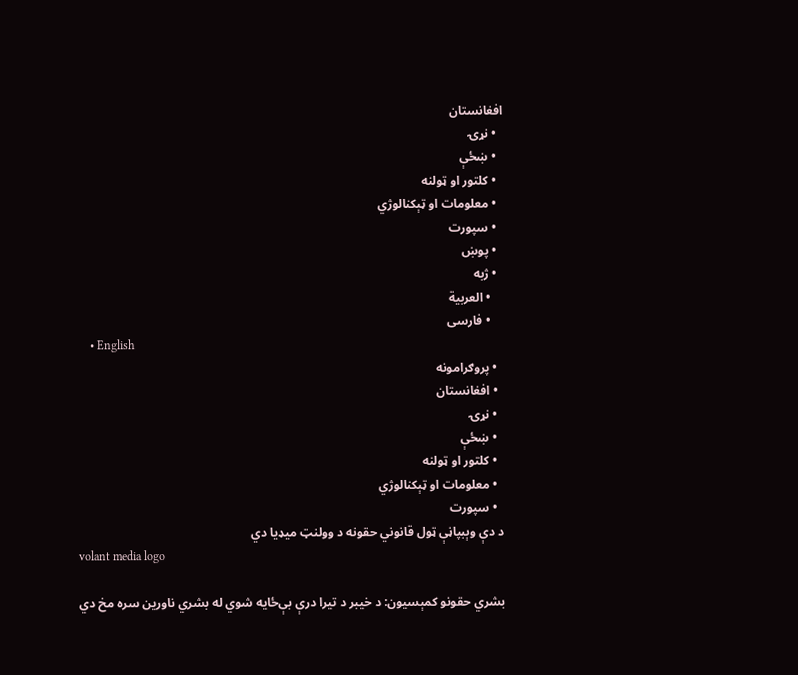افغانستان
  • نړۍ
  • ښځې
  • کلتور او ټولنه
  • معلومات او ټېکنالوژي
  • سپورت
  • پوښ
  • ژبه
    • العربية
    • فارسی
    • English
  • پروګرامونه
  • افغانستان
  • نړۍ
  • ښځې
  • کلتور او ټولنه
  • معلومات او ټېکنالوژي
  • سپورت
د دې وېبپاڼې ټول قانوني حقونه د وولنټ میډیا دي
volant media logo

بشري حقونو کمېسیون: د خیبر د تیرا درې بې‌ځایه شوي له بشري ناورین سره مخ دي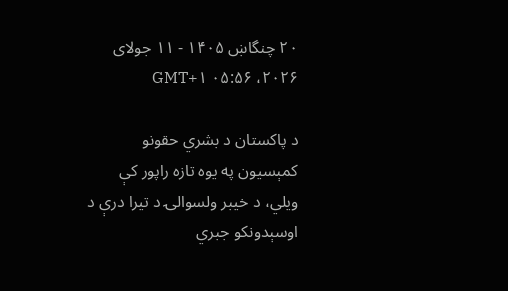۲۰ چنگاښ ۱۴۰۵ - ۱۱ جولای ۲۰۲۶، ۰۵:۵۶ GMT+۱

د پاکستان د بشري حقونو کمېسیون په یوه تازه راپور کې ویلي، د خیبر ولسوالۍ د تیرا درې د اوسېدونکو جبري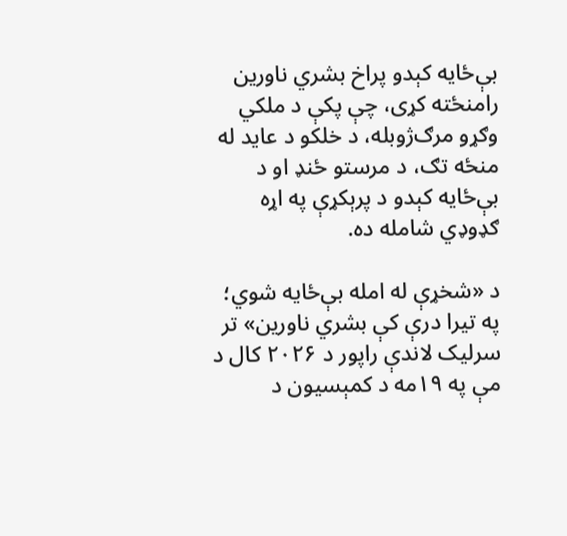بې‌ځایه کېدو پراخ بشري ناورین رامنځته کړی، چې پکې د ملکي وګړو مرګ‌ژوبله، د خلکو د عاید له منځه تګ، د مرستو ځنډ او د بې‌ځایه کېدو د پرېکړې په اړه ګډوډي شامله ده.

د «شخړې له امله بې‌ځایه شوي؛ په تیرا درې کې بشري ناورین» تر سرلیک لاندې راپور د ۲۰۲۶ کال د مې په ۱۹مه د کمېسیون د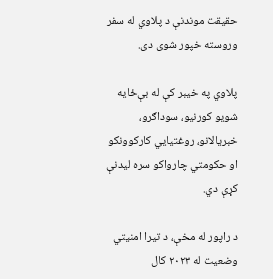حقیقت موندنې د پلاوي له سفر وروسته خپور شوی دی.

پلاوي په خیبر کې له بې‌ځایه شویو کورنیو، سوداګرو، خبریالانو، روغتیايي کارکوونکو او حکومتي چارواکو سره لیدنې کړې دي.

د راپور له مخې، د تیرا امنیتي وضعیت له ۲۰۲۳ کال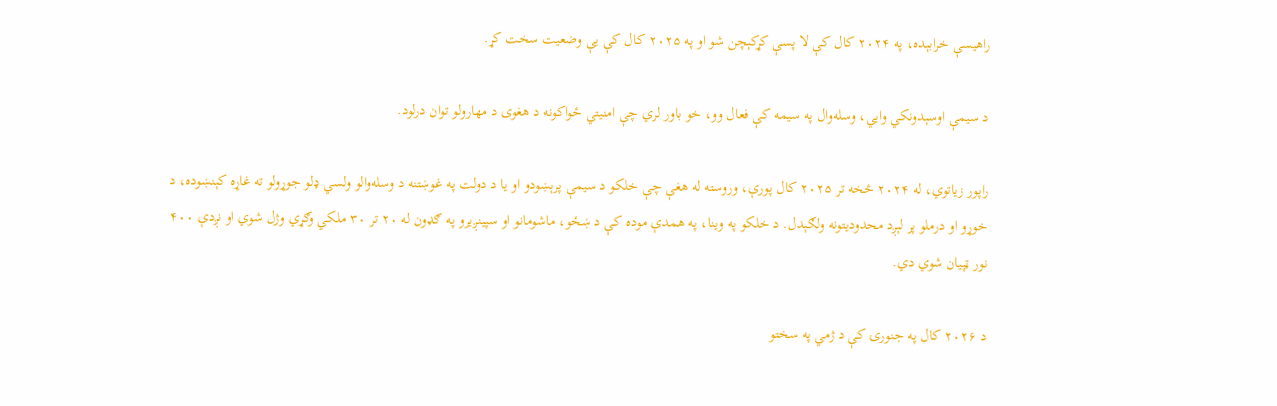راهیسې خرابېده، په ۲۰۲۴ کال کې لا پسې کړکېچن شو او په ۲۰۲۵ کال کې یې وضعیت سخت کړ.

د سیمې اوسېدونکي وايي، وسله‌وال په سیمه کې فعال وو، خو باور لري چې امنیتي ځواکونه د هغوی د مهارولو توان درلود.

راپور زیاتوي، له ۲۰۲۴ څخه تر ۲۰۲۵ کال پورې، وروسته له هغې چې خلکو د سیمې پرېښودو او یا د دولت په غوښتنه د وسله‌والو ولسي ډلو جوړولو ته غاړه کېنښوده، د خوړو او درملو پر لېږد محدودیتونه ولګېدل. د خلکو په وینا، په همدې موده کې د ښځو، ماشومانو او سپینږیرو په ګډون له ۲۰ تر ۳۰ ملکي وګړي وژل شوي او نږدې ۴۰۰ نور ټپیان شوي دي.

د ۲۰۲۶ کال په جنورۍ کې د ژمي په سختو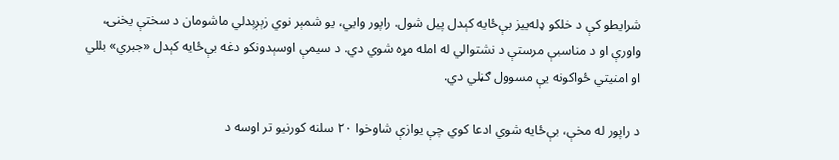شرایطو کې د خلکو ډله‌ییز بې‌ځایه کېدل پیل شول. راپور وايي، یو شمېر نوي زېږېدلي ماشومان د سختې یخنۍ، واورې او د مناسبې مرستې د نشتوالي له امله مړه شوي دي. د سیمې اوسېدونکو دغه بې‌ځایه کېدل «جبري» بللي او امنیتي ځواکونه یې مسوول ګڼلي دي.

د راپور له مخې، بې‌ځایه شوي ادعا کوي چې یوازې شاوخوا ۲۰ سلنه کورنیو تر اوسه د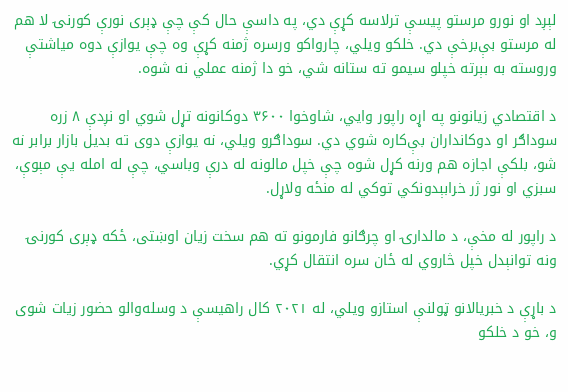لېږد او نورو مرستو پیسې ترلاسه کړې دي، په داسې حال کې چې ډېری نورې کورنۍ لا هم له مرستو بې‌برخې دي. خلکو ویلي، چارواکو ورسره ژمنه کړې وه چې یوازې دوه میاشتې وروسته به بېرته خپلو سیمو ته ستانه شي، خو دا ژمنه عملي نه شوه.

د اقتصادي زیانونو په اړه راپور وايي، شاوخوا ۳۶۰۰ دوکانونه تړل شوي او نږدې ۸ زره سوداګر او دوکانداران بې‌کاره شوي دي. سوداګرو ویلي، نه یوازې دوی ته بدیل بازار برابر نه شو، بلکې اجازه هم ورنه کړل شوه چې خپل مالونه له درې وباسي، چې له امله یې مېوې، سبزي او نور ژر خرابېدونکي توکي له منځه ولاړل.

د راپور له مخې، د مالدارۍ او چرګانو فارمونو ته هم سخت زیان اوښتی، ځکه ډېری کورنۍ ونه توانېدل خپل څاروي له ځان سره انتقال کړي.

د باړې د خبریالانو ټولنې استازو ویلي، له ۲۰۲۱ کال راهیسې د وسله‌والو حضور زیات شوی و، خو د خلکو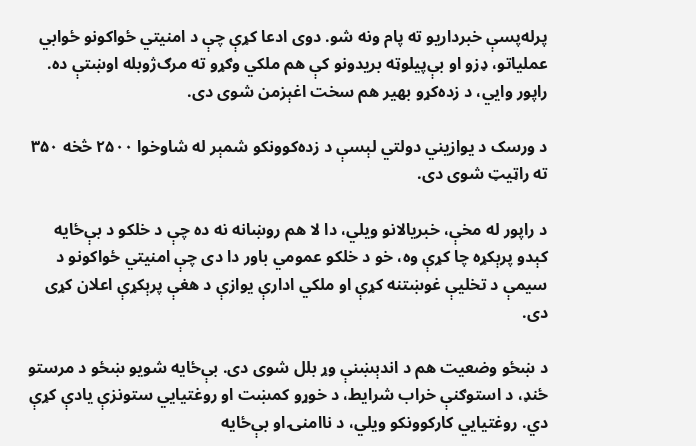پرله‌پسې خبرداریو ته پام ونه شو. دوی ادعا کړې چې د امنیتي ځواکونو ځوابي عملیاتو، ډزو او بې‌پیلوټه بریدونو کې هم ملکي وګړو ته مرګ‌ژوبله اوښتې ده.
راپور وايي، د زده‌کړو بهیر هم سخت اغېزمن شوی دی.

د ورسک د یوازیني دولتي لېسې د زده‌کوونکو شمېر له شاوخوا ۲۵۰۰ څخه ۳۵۰ ته راټیټ شوی دی.

د راپور له مخې، خبریالانو ویلي، دا لا هم روښانه نه ده چې د خلکو د بې‌ځایه کېدو پرېکړه چا کړې وه، خو د خلکو عمومي باور دا دی چې امنیتي ځواکونو د سیمې د تخلیې غوښتنه کړې او ملکي ادارې یوازې د هغې پرېکړې اعلان کړی دی.

د ښځو وضعیت هم د اندېښنې وړ بلل شوی دی. بې‌ځایه شویو ښځو د مرستو ځنډ، د استوګنې خراب شرایط، د خوړو کمښت او روغتیايي ستونزې یادې کړې دي. روغتیايي کارکوونکو ویلي، د ناامنۍ او بې‌ځایه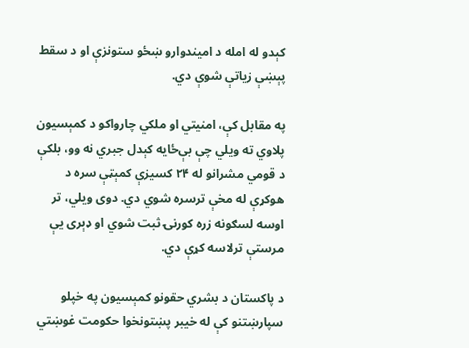کېدو له امله د امیندوارو ښځو ستونزې او د سقط پېښې زیاتې شوې دي.

په مقابل کې، امنیتي او ملکي چارواکو د کمېسیون پلاوي ته ویلي چې بې‌ځایه کېدل جبري نه وو، بلکې د قومي مشرانو له ۲۴ کسیزې کمېټې سره د هوکړې له مخې ترسره شوي دي. دوی ویلي، تر اوسه لسګونه زره کورنۍ ثبت شوي او ډېری یې مرستې ترلاسه کړې دي.

د پاکستان د بشري حقونو کمېسیون په خپلو سپارښتنو کې له خیبر پښتونخوا حکومت غوښتي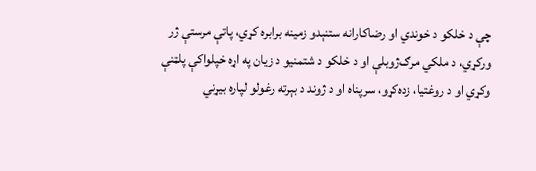چې د خلکو د خوندي او رضاکارانه ستنېدو زمینه برابره کړي، پاتې مرستې ژر ورکړي، د ملکي مرګ‌ژوبلې او د خلکو د شتمنیو د زیان په اړه خپلواکې پلټنې وکړي او د روغتیا، زده‌کړو، سرپناه او د ژوند د بېرته رغولو لپاره بیړني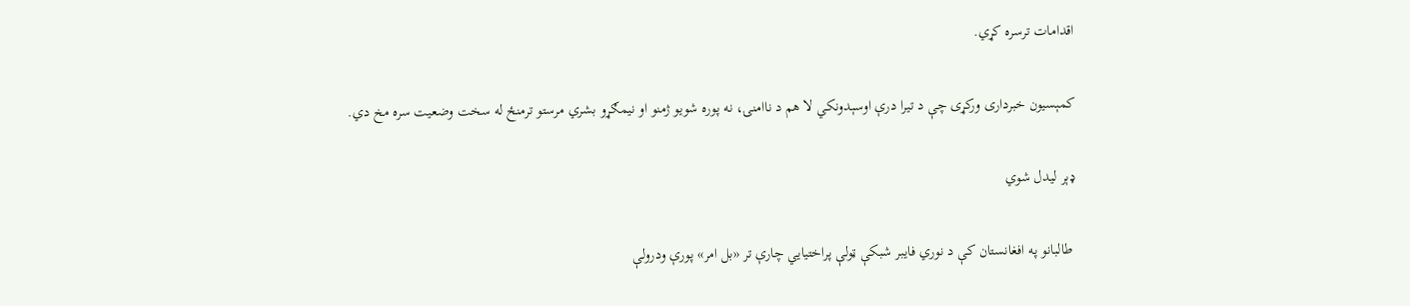اقدامات ترسره کړي.

کمېسیون خبرداری ورکړی چې د تیرا درې اوسېدونکي لا هم د ناامنۍ، نه پوره شویو ژمنو او نیمګړو بشري مرستو ترمنځ له سخت وضعیت سره مخ دي.

ډېر لیدل شوي

 طالبانو په افغانستان کې د نوري فایبر شبکې ټولې پراختیايي چارې تر «بل امر» پورې ودرولې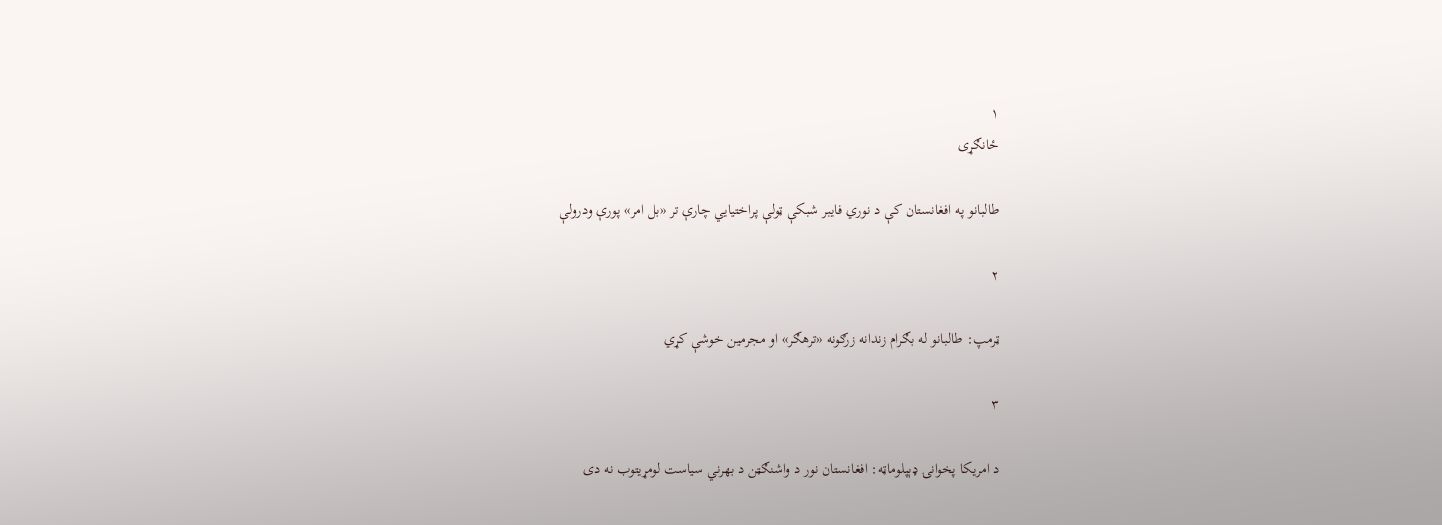۱
ځانګړی

طالبانو په افغانستان کې د نوري فایبر شبکې ټولې پراختیايي چارې تر «بل امر» پورې ودرولې

۲

ټرمپ: طالبانو له بګرام زندانه زرګونه «ترهګر» او مجرمین خوشې کړي

۳

د امریکا پخوانۍ ډېپلوماټه: افغانستان نور د واشنګټن د بهرني سیاست لومړیتوب نه دی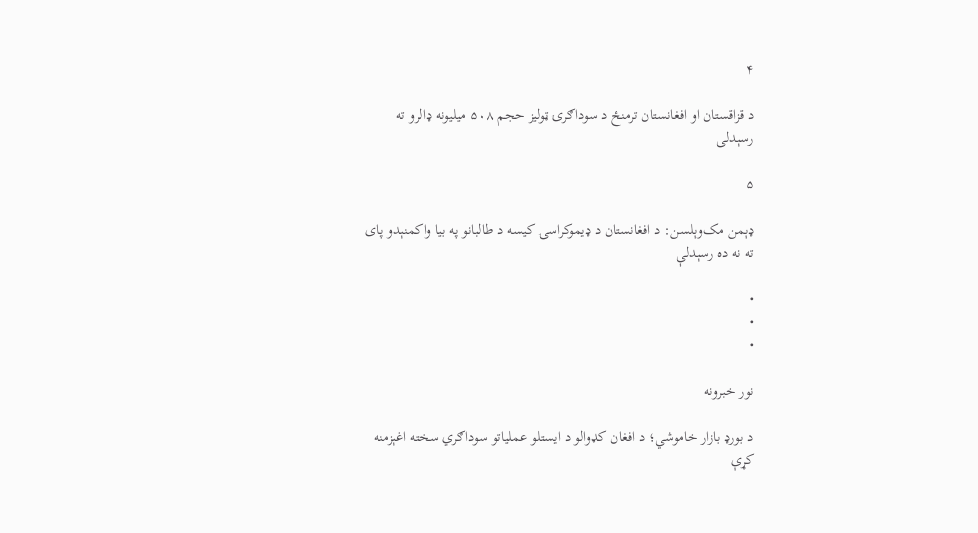۴

د قزاقستان او افغانستان ترمنځ د سوداګرۍ ټولیز حجم ۵۰۸ میلیونه ډالرو ته رسېدلی

۵

ډېمن مک‌وېلسن: د افغانستان د ډیموکراسۍ کیسه د طالبانو په بیا واکمنېدو پای ته نه ده رسېدلې

•
•
•

نور خبرونه

د بورډ بازار خاموشي؛ د افغان کډوالو د ایستلو عملیاتو سوداګري سخته اغېزمنه کړې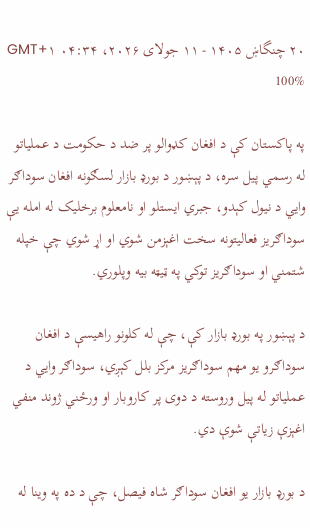۲۰ چنگاښ ۱۴۰۵ - ۱۱ جولای ۲۰۲۶، ۰۴:۳۴ GMT+۱
100%

په پاکستان کې د افغان کډوالو پر ضد د حکومت د عملیاتو له رسمي پیل سره، د پېښور د بورډ بازار لسګونه افغان سوداګر وايي د نیول کېدو، جبري ایستلو او نامعلوم برخلیک له امله یې سوداګریز فعالیتونه سخت اغېزمن شوي او اړ شوي چې خپله شتمني او سوداګریز توکي په ټیټه بیه وپلوري.

د پېښور په بورډ بازار کې، چې له کلونو راهیسې د افغان سوداګرو یو مهم سوداګریز مرکز بلل کېږي، سوداګر وايي د عملیاتو له پیل وروسته د دوی پر کاروبار او ورځني ژوند منفي اغېزې زیاتې شوې دي.

د بورډ بازار یو افغان سوداګر شاه فیصل، چې د ده په وینا له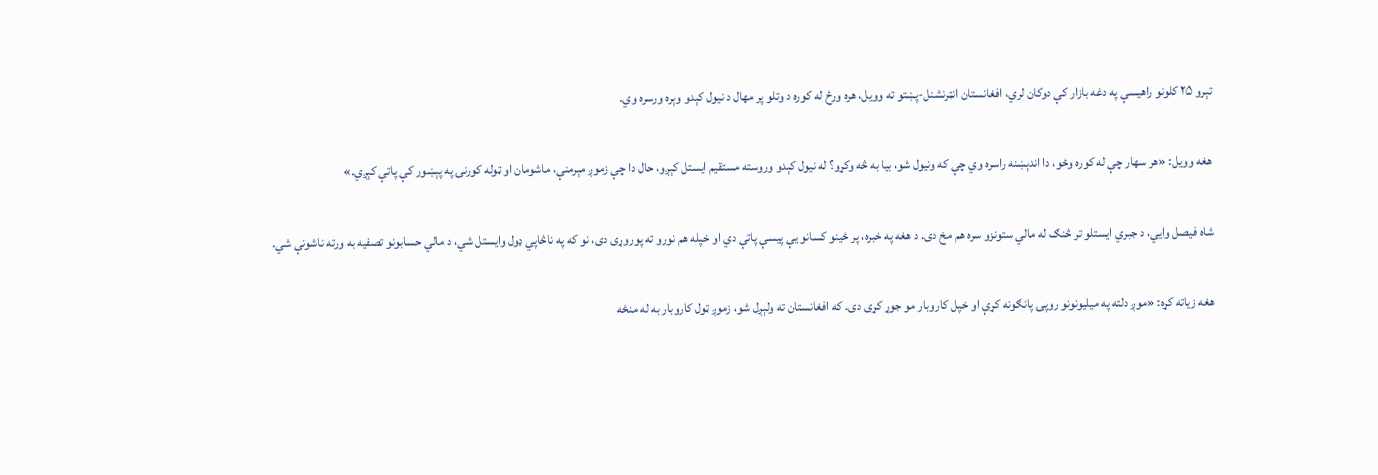تېرو ۲۵ کلونو راهیسې په دغه بازار کې دوکان لري، افغانستان انټرنشنل-پښتو ته وویل، هره ورځ له کوره د وتلو پر مهال د نیول کېدو وېره ورسره وي.

هغه وویل: «هر سهار چې له کوره وځو، دا اندېښنه راسره وي چې که ونیول شو، بیا به څه وکړو؟ له نیول کېدو وروسته مستقیم ایستل کېږو، حال دا چې زموږ مېرمنې، ماشومان او ټوله کورنۍ په پېښور کې پاتې کېږي.»

شاه فیصل وايي، د جبري ایستلو تر څنګ له مالي ستونزو سره هم مخ دی. د هغه په خبره، پر ځینو کسانو یې پیسې پاتې دي او خپله هم نورو ته پوروړی دی، نو که په ناڅاپي ډول وایستل شي، د مالي حسابونو تصفیه به ورته ناشونې شي.

هغه زیاته کړه: «موږ دلته په میلیونونو روپۍ پانګونه کړې او خپل کاروبار مو جوړ کړی دی. که افغانستان ته ولېږل شو، زموږ ټول کاروبار به له منځه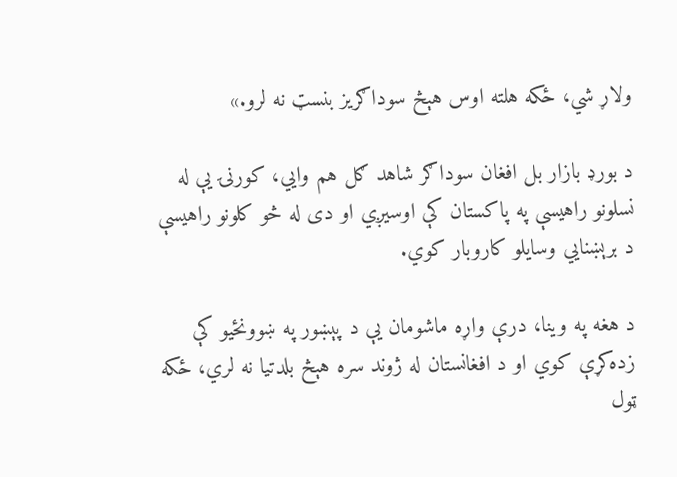ولاړ شي، ځکه هلته اوس هېڅ سوداګریز بنسټ نه لرو.»

د بورډ بازار بل افغان سوداګر شاهد ګل هم وايي، کورنۍ یې له نسلونو راهیسې په پاکستان کې اوسیږي او دی له څو کلونو راهیسې د برېښنایي وسایلو کاروبار کوي.

د هغه په وینا، درې واړه ماشومان یې د پېښور په ښوونځیو کې زده‌کړې کوي او د افغانستان له ژوند سره هېڅ بلدتیا نه لري، ځکه ټول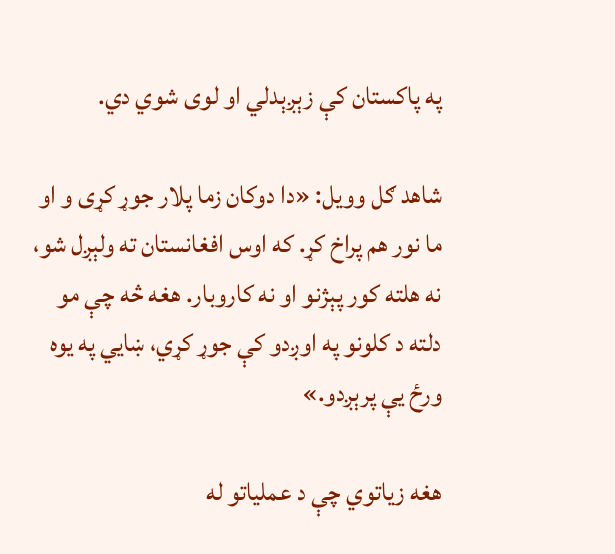په پاکستان کې زېږېدلي او لوی شوي دي.

شاهد ګل وویل: «دا دوکان زما پلار جوړ کړی و او ما نور هم پراخ کړ. که اوس افغانستان ته ولېږل شو، نه هلته کور پېژنو او نه کاروبار. هغه څه چې مو دلته د کلونو په اوږدو کې جوړ کړي، ښايي په یوه ورځ یې پرېږدو.»

هغه زیاتوي چې د عملیاتو له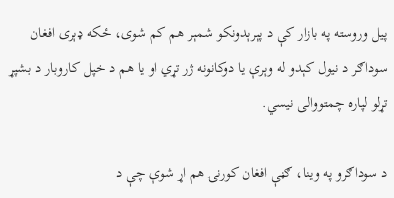پیل وروسته په بازار کې د پېرېدونکو شمېر هم کم شوی، ځکه ډېری افغان سوداګر د نیول کېدو له وېرې یا دوکانونه ژر تړي او یا هم د خپل کاروبار د بشپړ تړلو لپاره چمتووالی نیسي.

د سوداګرو په وینا، ګڼې افغان کورنۍ هم اړ شوې چې د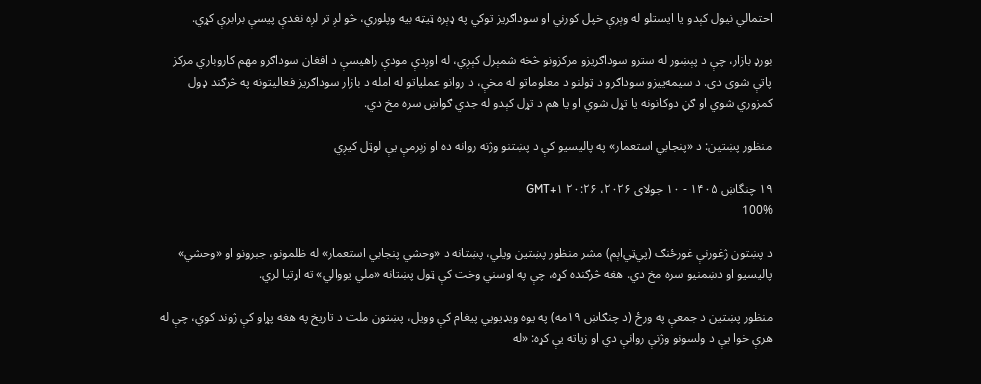احتمالي نیول کېدو یا ایستلو له وېرې خپل کورني او سوداګریز توکي په ډېره ټیټه بیه وپلوري، څو لږ تر لږه نغدې پیسې برابرې کړي.

بورډ بازار، چې د پېښور له سترو سوداګریزو مرکزونو څخه شمېرل کېږي، له اوږدې مودې راهیسې د افغان سوداګرو مهم کاروباري مرکز پاتې شوی دی. د سیمه‌ییزو سوداګرو د ټولنو د معلوماتو له مخې، د روانو عملیاتو له امله د بازار سوداګریز فعالیتونه په څرګند ډول کمزوري شوي او ګڼ دوکانونه یا تړل شوي او یا هم د تړل کېدو له جدي ګواښ سره مخ دي.

منظور پښتين: د «پنجابي استعمار» په پاليسيو کې د پښتنو وژنه روانه ده او زېرمې یې لوټل کيږي

۱۹ چنگاښ ۱۴۰۵ - ۱۰ جولای ۲۰۲۶، ۲۰:۲۶ GMT+۱
100%

د پښتون ژغورنې غورځنګ (پي‌ټي‌اېم) مشر منظور پښتين ويلي، پښتانه د «وحشي پنجابي استعمار» له ظلمونو، جبرونو او «وحشي» پاليسيو او دښمنیو سره مخ دي. هغه څرګنده کړه، چې په اوسني وخت کې ټول پښتانه «ملي يووالي» ته اړتيا لري.

منظور پښتين د جمعې په ورځ (د چنګاښ ۱۹مه) په يوه ويډيويي پیغام کې وويل، پښتون ملت د تاريخ په هغه پړاو کې ژوند کوي، چې له هرې خوا یې د ولسونو وژنې روانې دي او زیاته یې کړه: «له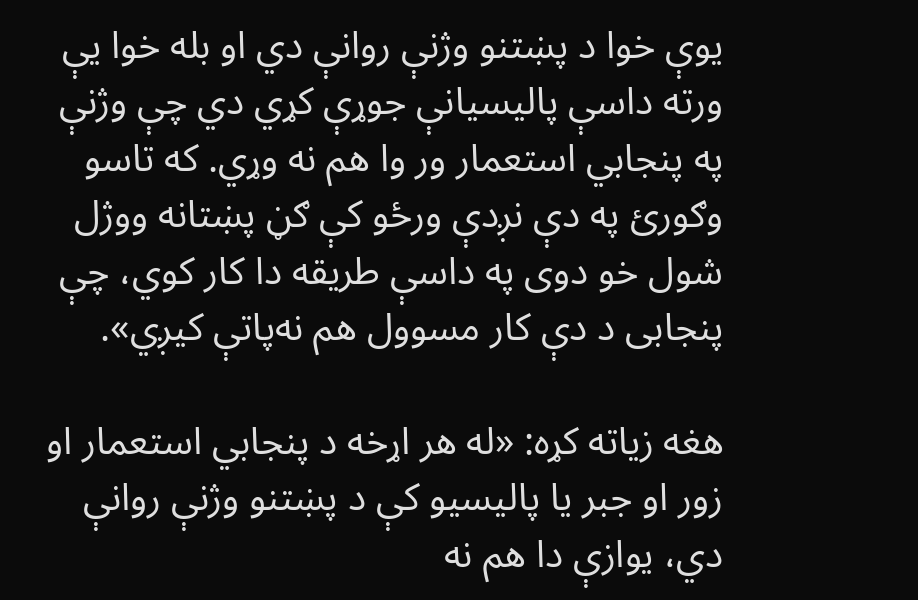يوې خوا د پښتنو وژنې روانې دي او بله خوا یې ورته داسې پاليسيانې جوړې کړي دي چې وژنې په پنجابي استعمار ور وا هم نه وړي. که تاسو وګورئ په دې نږدې ورځو کې ګڼ پښتانه ووژل شول خو دوی په داسې طريقه دا کار کوي، چې پنجابی د دې کار مسوول هم نه‌پاتې کيږي».

هغه زياته کړه: «له هر اړخه د پنجابي استعمار او زور او جبر يا پاليسيو کې د پښتنو وژنې روانې دي، يوازې دا هم نه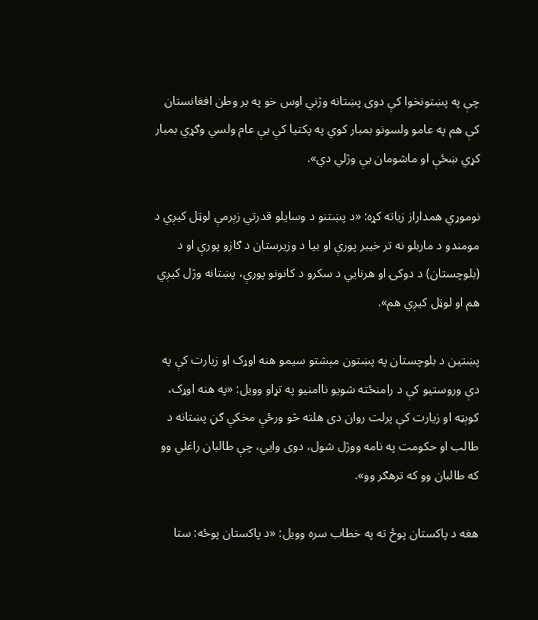چې په پښتونخوا کې دوی پښتانه وژني اوس خو په بر وطن افغانستان کې هم په عامو ولسونو بمبار کوي په پکتيا کې یې عام ولسي وګړي بمبار کړي ښځې او ماشومان یې وژلي دي».

نوموړي همداراز زياته کړه: «د پښتنو د وسايلو قدرتي زېرمې لوټل کيږي د مومندو د ماربلو نه تر خيبر پورې او بيا د وزيرستان د ګازو پورې او د (بلوچستان) د دوکۍ او هرنايي د سکرو د کانونو پورې، پښتانه وژل کيږي هم او لوټل کيږي هم».

پښتین د بلوچستان په پښتون مېشتو سيمو هنه اوړک او زيارت کې په دې وروستيو کې د رامنځته شویو ناامنیو په تړاو وويل: «په هنه اوړک، کوېټه او زیارت کې پرلت روان دی هلته څو ورځې مخکې ګڼ پښتانه د طالب او حکومت په نامه ووژل شول، دوی وايي، چې طالبان راغلي وو که طالبان وو که ترهګر وو».

هغه د پاکستان پوځ ته په خطاب سره وويل: «د پاکستان پوځه: ستا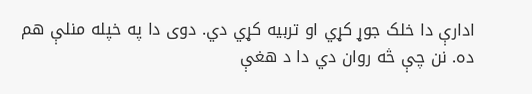ادارې دا خلک جوړ کړي او تربيه کړي دي. دوی دا په خپله منلې هم ده. نن چې څه روان دي دا د هغې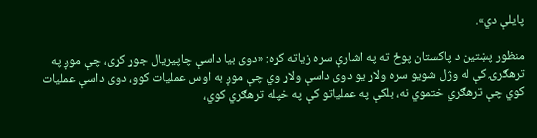پايلې دي».

منظور پښتين د پاکستان پوځ ته په اشارې سره زياته کړه: «دوی بيا داسې چاپيريال جوړ کړی، چې موږ په ترهګرۍ کې له وژل شویو سره ولاړ يو دوی داسې ولاړ وي چې موږ به اوس عمليات کوو، دوی داسې عمليات کوي چې ترهګري ختموي نه، بلکې په عملياتو کې په خپله ترهګري کوي،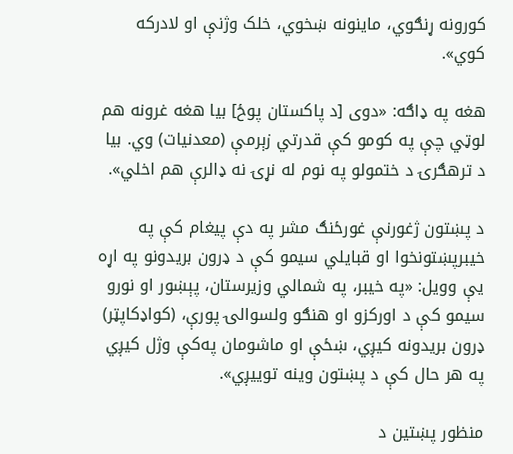کورونه ړنګوي، ماينونه ښخوي، خلک وژنې او لادرکه کوي».

هغه په ډاګه: «دوی [د پاکستان پوځ] بيا هغه غرونه هم لوټي چې په کومو کې قدرتي زېرمې (معدنيات) وي. بيا د ترهګرۍ د ختمولو په نوم له نړۍ نه ډالرې هم اخلي».

د پښتون ژغورنې غورځنګ مشر په دې پیغام کې په خيبرپښتونخوا او قبايلي سيمو کې د ډرون بريدونو په اړه یې وويل: «په خيبر، په شمالي وزيرستان، پېښور او نورو سيمو کې د اورکزو او هنګو ولسوالۍ پورې، (کواډکاپټر) ډرون بريدونه کيږي، ښځې او ماشومان په‌کې وژل کيږي په هر حال کې د پښتون وينه توييږي».

منظور پښتين د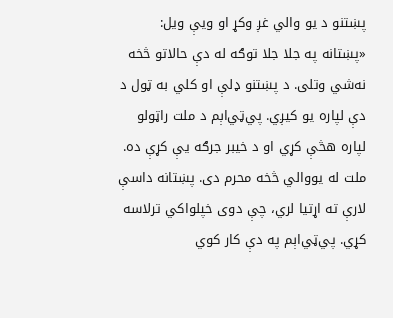پښتنو د يو والي غږ وکړ او ویې ويل: «پښتانه په جلا جلا توګه له دې حالاتو څخه نه‌شي وتلی. د پښتنو ډلې او کلي به ټول د دې لپاره يو کيږي. پي‌ټي‌اېم د ملت راټولو لپاره هڅې کړي او د خيبر جرګه یې کړې ده. ملت له يووالي څخه محرم دی. پښتانه داسې لارې ته اړتیا لري، چې دوی خپلواکي ترلاسه کړي. پي‌ټي‌اېم په دې کار کوي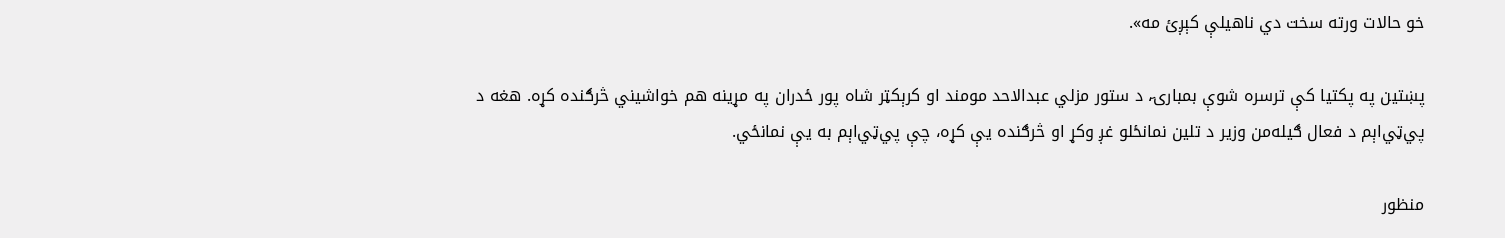خو حالات ورته سخت دي ناهيلې کېږئ مه».

پښتین په پکتيا کې ترسره شوې بمبارۍ، د ستور مزلي عبدالاحد مومند او کرېکټر شاه پور ځدران په مړينه هم خواشيني څرګنده کړه. هغه د پي‌ټي‌اېم د فعال ګيله‌من وزیر د تلين نمانځلو غږ وکړ او څرګنده یې کړه، چې پي‌ټي‌اېم به یې نمانځي.

منظور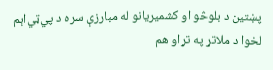پښتين د بلوڅو او کشميريانو له مبارزې سره د پي‌ټي‌اېم لخوا د ملاتړ په تړاو هم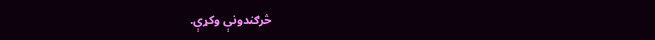څرګندونې وکړې.